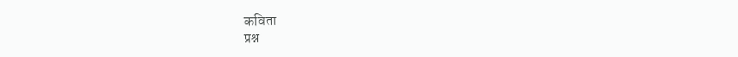कविता
प्रश्न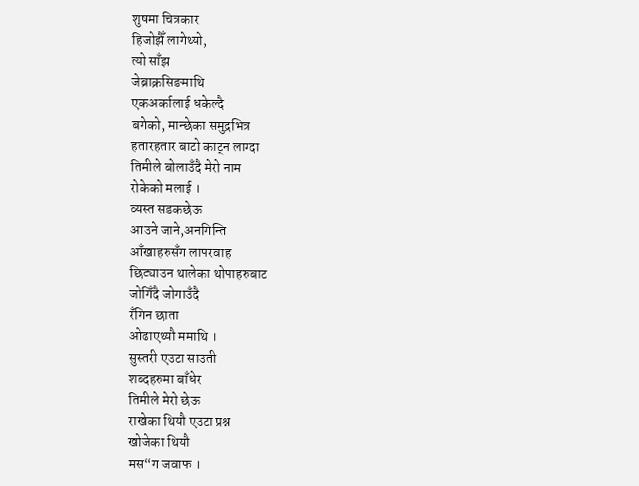शुषमा चित्रकार
हिजोझैँ लागेथ्यो,
त्यो साँझ
जेब्राक्रसिङमाथि
एकअर्कालाई धकेल्दै
बगेको, मान्छेका समुद्रभित्र
हतारहतार बाटो काट्न लाग्दा
तिमीले बोलाउँदै मेरो नाम
रोकेको मलाई ।
व्यस्त सडकछेऊ
आउने जाने,अनगिन्ति
आँखाहरुसँग लापरवाह
छिट्याउन थालेका थोपाहरुबाट
जोगिँदै जोगाउँदै
रँगिन छाता
ओढाएथ्यौ ममाथि ।
सुस्तरी एउटा साउती
शब्दहरुमा बाँधेर
तिमीले मेरो छेऊ
राखेका थियौ एउटा प्रश्न
खोजेका थियौ
मस“ग जवाफ ।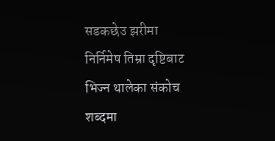सडकछेउ झरीमा
निर्निमेष तिम्रा दृष्टिबाट
भिज्न थालेका संकोच
शब्दमा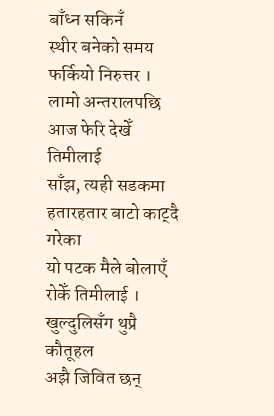बाँध्न सकिनँ
स्थीर बनेको समय
फर्कियो निरुत्तर ।
लामो अन्तरालपछि
आज फेरि देखेँ तिमीलाई
साँझ, त्यही सडकमा
हतारहतार बाटो काट्दै गरेका
यो पटक मैले बोलाएँ
रोकेँ तिमीलाई ।
खुल्दुलिसँग थुप्रै कौतूहल
अझै जिवित छन्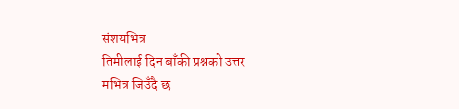संशयभित्र
तिमीलाई दिन बाँकी प्रश्नको उत्तर
मभित्र जिउँदै छ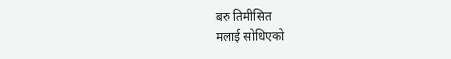बरु तिमीसित
मलाई सोधिएको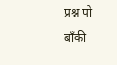प्रश्न पो बाँकी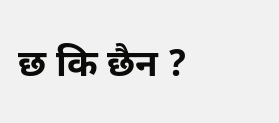छ कि छैन ?